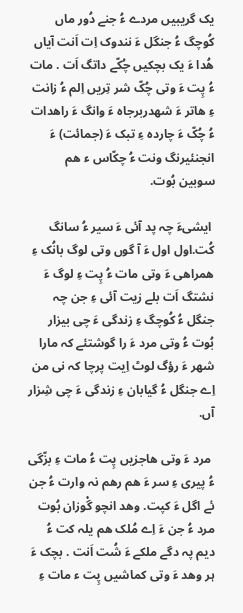یک گریبیں مردے ءُ جنے دُور ماں کُوچگ ءُ جنگل ءَ نندوک اِت اَنت آیاں هُدا ءَ یک بچکیں چُکّے داتگ اَت . مات ءُ پِت ءَ وتی چُکّ شر تِریں اِلم ءُ زانت ءِ هاتر ءَ شهدربرجاه ءَ وانگ ءَ راهدات ءُ چُکّ ءَ چارده ءِ تبک ءَ (جمائت) ءَ انجنئیرنگ ونت ءُ چکّاس ء هم سوبین بُوت.

 ایشیءَ چہ پد آئی ءَ سیر ءُ سانگ کُت.اول اول ءَ آ گوں وتی لوگ بانُک ءِ همراهی ءَ وتی مات ءُ پِت ءِ لوگ ءَ نشتگ اَت بلے زیت آئی ءِ جن چہ جنگل ءُ کُوچگ ءِ زندگی ءَ چی بیزار بُوت ءُ وتی مرد ءَ را گوشتئے کہ مارا شهر ءَ رؤگ لوٹ اِیت پرچا کہ نی من اِے جنگل ءُ گیابان ءِ زندگی ءَ چی شِزار آں.

 مرد ءَ وتی هاجزیں پِت ءُ مات ءِ بزّگی ءُ پیری ءِ سر ءَ هم رهم نہ وارت ءُ جن ئے اگل ءَ کپت. وهد انچو گْوزان بُوت مرد ءُ جن ءَ اِے مُلک هم یلہ کت ءُ دیم پہ دگے ملکے ءَ شُت اَنت . بچک ءَ ہر وهد ءَ وتی کماشیں پِت ء مات ءِ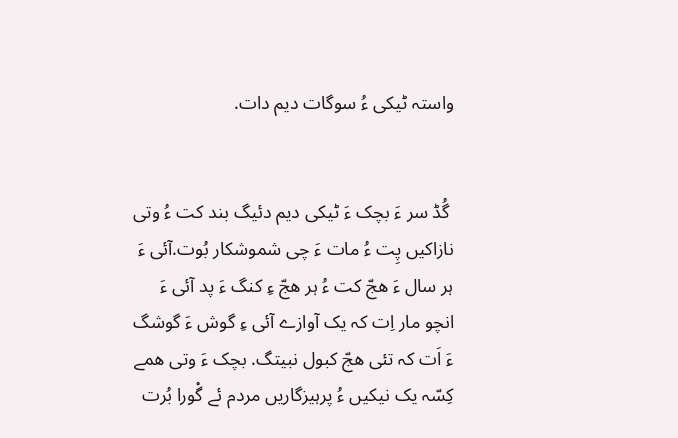واستہ ٹیکی ءُ سوگات دیم دات.


 گُڈ سر ءَ بچک ءَ ٹیکی دیم دئیگ بند کت ءُ وتی نازاکیں پِت ءُ مات ءَ چی شموشکار بُوت.آئی ءَ ہر سال ءَ ھجّ کت ءُ ہر ھجّ ءِ کنگ ءَ پد آئی ءَ انچو مار اِت کہ یک آوازے آئی ءِ گوش ءَ گوشگ ءَ اَت کہ تئی ھجّ کبول نبیتگ. بچک ءَ وتی ھمے کِسّہ یک نیکیں ءُ پرہیزگاریں مردم ئے گْورا بُرت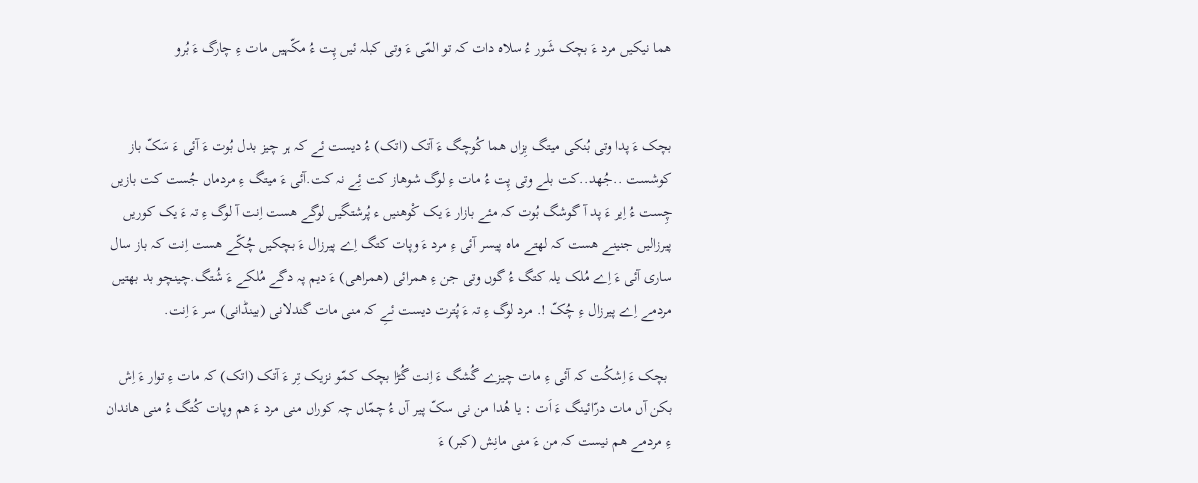هما نیکیں مرد ءَ بچک شَور ءُ سلاه دات کہ تو المّی ءَ وتی کبلہ ئیں پِت ءُ مکّہیں مات ءِ چارگ ءَ بُرو


بچک ءَ پدا وتی بُنکی میتگ بِزاں هما کُوچگ ءَ آتک (اتک) ءُ دیست ئے کہ ہر چیز بدل بُوت ءَ آئی ءَ سَکّ باز کوشست ..جُھد..کت بلے وتی پِت ءُ مات ءِ لوگ شوهاز کت ئِے نہ کت.آئی ءَ میتگ ءِ مردماں جُست کت بازیں چِست ءُ اِیر ءَ پد آ گوشگ بُوت کہ مئے بازار ءَ یک کْوهنیں ء پُرشتگیں لوگے هست اِنت آ لوگ ءِ تہ ءَ یک کوریں پیرزالیں جنینے هست کہ لهتے ماه پیسر آئی ءِ مرد ءَ وپات کتگ اِے پیرزال ءَ بچکیں چُکّے هست اِنت کہ باز سال ساری آئی ءَ اِے مُلک یلہ کتگ ءُ گوں وتی جن ءِ همرائی (همراهی) ءَ دیم پہ دگے مُلکے ءَ شُتگ.چینچو بد بهتیں مردمے اِے پیرزال ءِ چُکّ !. مرد لوگ ءِ تہ ءَ پُترت دیست ئےِ کہ منی مات گندلانی (بینڈانی) سر ءَ اِنت.

 بچک ءَ اِشکُت کہ آئی ءِ مات چیزے گُشگ ءَ اِنت گُڑا بچک کمّو نزیک تِر ءَ آتک (اتک) کہ مات ءِ توار ءَ اِش بکن آں مات درّائینگ ءَ اَت : یا هُدا من نی سکّ پیر آں ءُ چمّاں چہ کوراں منی مرد ءَ هم وپات کُتگ ءُ منی هاندان ءِ مردمے هم نیست کہ من ءَ منی مانِش (کبر) ءَ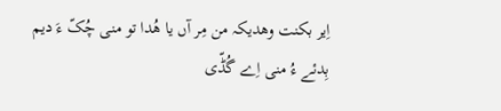اِیر بکنت وهدیکہ من مِر آں یا هُدا تو منی چُکّ ءَ دیم بِدئے ءُ منی اِے گُڈّی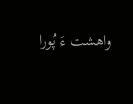واهشت ءَ پُورا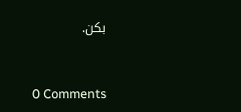بکن.


0 Comments